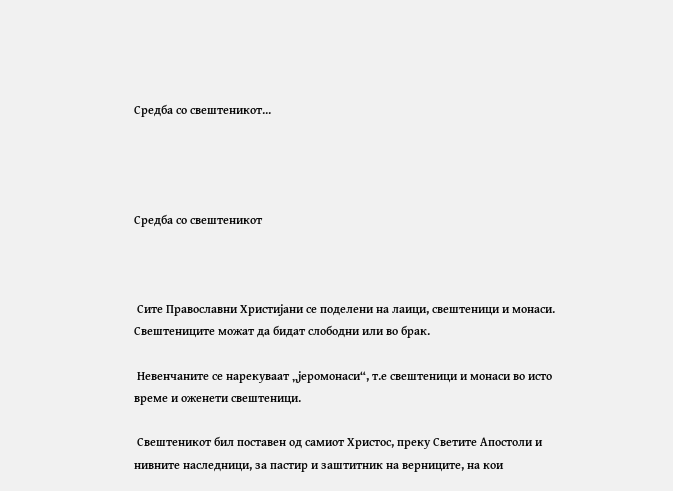Средба со свештеникот...




Средба со свештеникот



 Сите Православни Христијани се поделени на лаици, свештеници и монаси.  Свештениците можат да бидат слободни или во брак.

 Невенчаните се нарекуваат „јеромонаси“, т.е свештеници и монаси во исто време и оженети свештеници.

 Свештеникот бил поставен од самиот Христос, преку Светите Апостоли и нивните наследници, за пастир и заштитник на верниците, на кои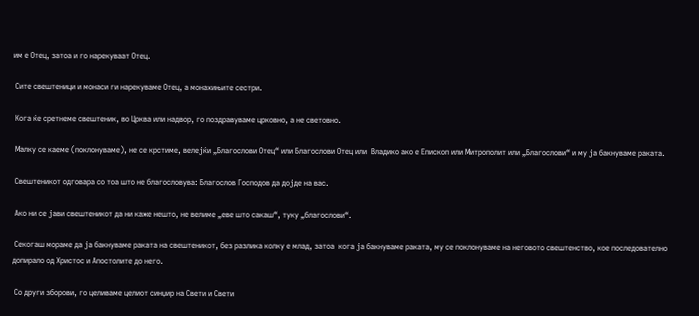им е Отец, затоа и го нарекуваат Отец.

 Сите свештеници и монаси ги нарекуваме Отец, а монахињите сестри.

 Кога ќе сретнеме свештеник, во Црква или надвор, го поздравуваме црковно, а не световно.

 Малку се каеме (поклонуваме), не се крстиме, велејќи „Благослови Отец“ или Благослови Отец или  Владико ако е Епископ или Митрополит или „Благослови“ и му ја бакнуваме раката.

 Свештеникот одговара со тоа што не благословува: Благослов Господов да дојде на вас.

 Ако ни се јави свештеникот да ни каже нешто, не велиме „еве што сакаш“, туку „благослови“.

 Секогаш мораме да ја бакнуваме раката на свештеникот, без разлика колку е млад, затоа  кога ја бакнуваме раката, му се поклонуваме на неговото свештенство, кое последователно допирало од Христос и Апостолите до него.

 Со други зборови, го целиваме целиот синџир на Свети и Свети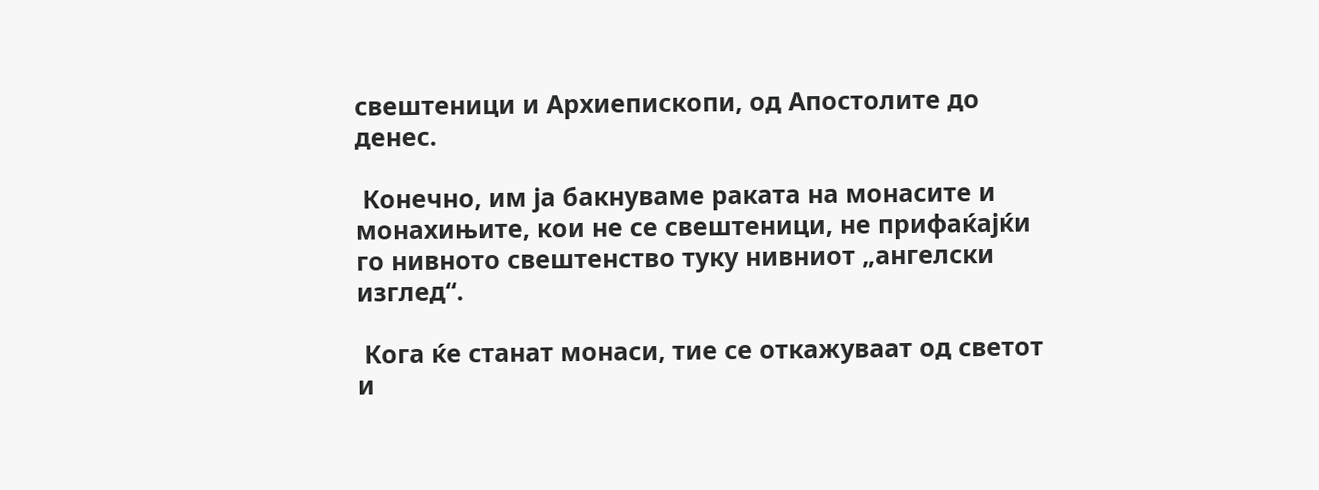свештеници и Архиепископи, од Апостолите до денес.

 Конечно, им ја бакнуваме раката на монасите и монахињите, кои не се свештеници, не прифаќајќи го нивното свештенство туку нивниот „ангелски изглед“.

 Кога ќе станат монаси, тие се откажуваат од светот и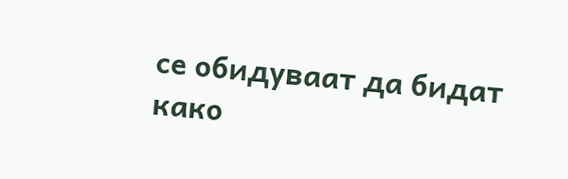се обидуваат да бидат како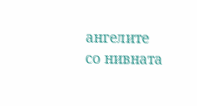ангелите со нивната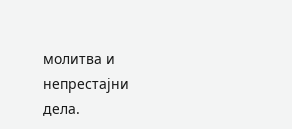молитва и непрестајни дела.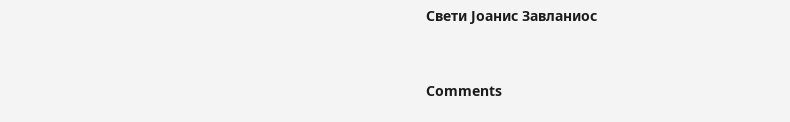Свети Јоанис Завланиос


Comments